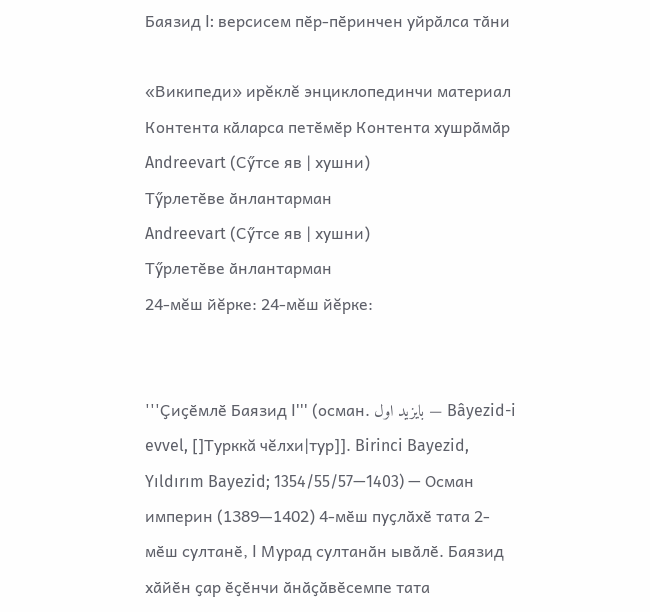Баязид I: версисем пӗр-пӗринчен уйрӑлса тӑни

«Википеди» ирĕклĕ энциклопединчи материал
Контента кӑларса петӗмӗр Контента хушрӑмӑр
Andreevart (Сӳтсе яв | хушни)
Тӳрлетӗве ӑнлантарман
Andreevart (Сӳтсе яв | хушни)
Тӳрлетӗве ӑнлантарман
24-мĕш йĕрке: 24-мĕш йĕрке:


'''Ҫиҫӗмлӗ Баязид I''' (осман. بايزيد اول — Bâyezid-i evvel, []Турккă чĕлхи|тур]]. Birinci Bayezid, Yıldırım Bayezid; 1354/55/57—1403) — Осман империн (1389—1402) 4-мӗш пуҫлӑхӗ тата 2-мӗш султанӗ, I Мурад султанӑн ывӑлӗ. Баязид хӑйӗн ҫар ӗҫӗнчи ӑнӑҫӑвӗсемпе тата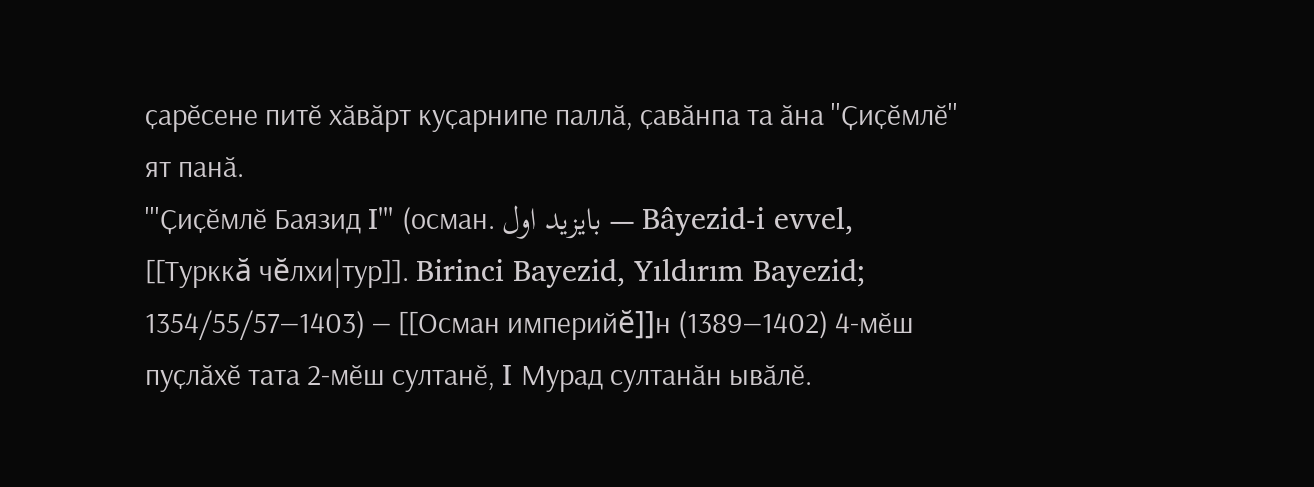ҫарӗсене питӗ хӑвӑрт куҫарнипе паллӑ, ҫавӑнпа та ӑна ''Ҫиҫӗмлӗ'' ят панӑ.
'''Ҫиҫӗмлӗ Баязид I''' (осман. بايزيد اول — Bâyezid-i evvel, [[Турккă чĕлхи|тур]]. Birinci Bayezid, Yıldırım Bayezid; 1354/55/57—1403) — [[Осман империйĕ]]н (1389—1402) 4-мӗш пуҫлӑхӗ тата 2-мӗш султанӗ, I Мурад султанӑн ывӑлӗ.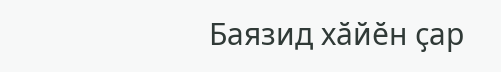Баязид хӑйӗн ҫар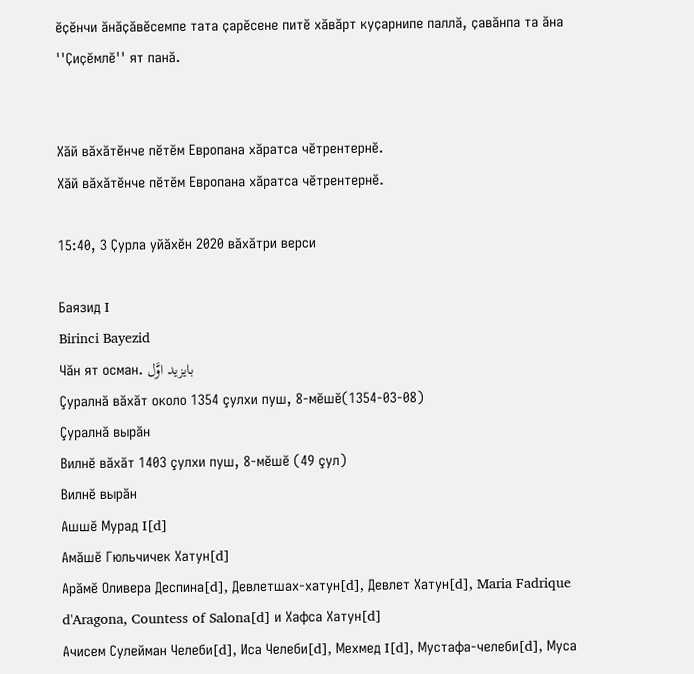ӗҫӗнчи ӑнӑҫӑвӗсемпе тата ҫарӗсене питӗ хӑвӑрт куҫарнипе паллӑ, ҫавӑнпа та ӑна ''Ҫиҫӗмлӗ'' ят панӑ.


Хӑй вӑхӑтӗнче пӗтӗм Европана хӑратса чӗтрентернӗ.
Хӑй вӑхӑтӗнче пӗтӗм Европана хӑратса чӗтрентернӗ.

15:40, 3 Ҫурла уйӑхӗн 2020 вӑхӑтри верси

Баязид I
Birinci Bayezid
Чӑн ят осман. بايزيد اوَّل
Çуралнă вăхăт около 1354 çулхи пуш, 8-мĕшĕ(1354-03-08)
Çуралнă вырăн
Вилнĕ вăхăт 1403 çулхи пуш, 8-мĕшĕ (49 çул)
Вилнĕ вырăн
Ашшĕ Мурад I[d]
Амăшĕ Гюльчичек Хатун[d]
Арăмӗ Оливера Деспина[d], Девлетшах-хатун[d], Девлет Хатун[d], Maria Fadrique d'Aragona, Countess of Salona[d] и Хафса Хатун[d]
Ачисем Сулейман Челеби[d], Иса Челеби[d], Мехмед I[d], Мустафа-челеби[d], Муса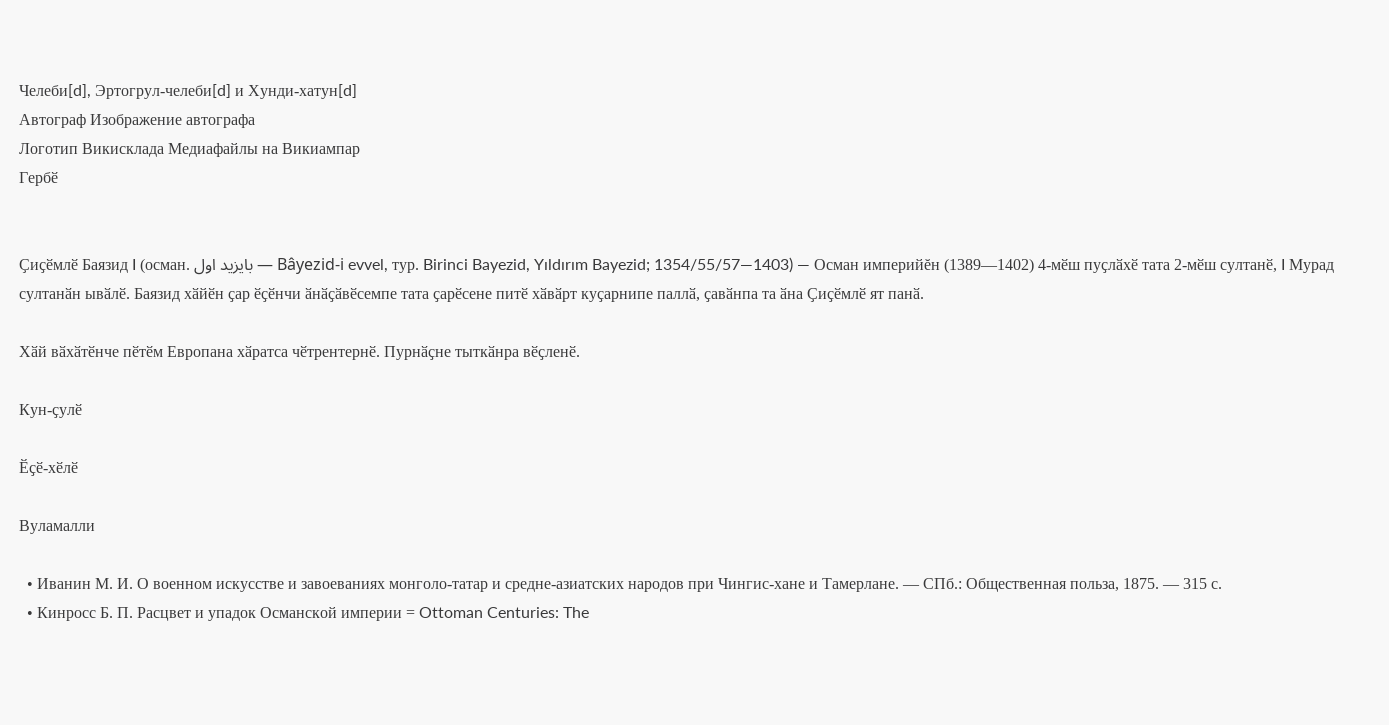Челеби[d], Эртогрул-челеби[d] и Хунди-хатун[d]
Автограф Изображение автографа
Логотип Викисклада Медиафайлы на Викиампар
Гербӗ


Ҫиҫӗмлӗ Баязид I (осман. بايزيد اول — Bâyezid-i evvel, тур. Birinci Bayezid, Yıldırım Bayezid; 1354/55/57—1403) — Осман империйĕн (1389—1402) 4-мӗш пуҫлӑхӗ тата 2-мӗш султанӗ, I Мурад султанӑн ывӑлӗ. Баязид хӑйӗн ҫар ӗҫӗнчи ӑнӑҫӑвӗсемпе тата ҫарӗсене питӗ хӑвӑрт куҫарнипе паллӑ, ҫавӑнпа та ӑна Ҫиҫӗмлӗ ят панӑ.

Хӑй вӑхӑтӗнче пӗтӗм Европана хӑратса чӗтрентернӗ. Пурнӑҫне тыткӑнра вӗҫленӗ.

Кун-ҫулӗ

Ӗҫӗ-хӗлӗ

Вуламалли

  • Иванин М. И. О военном искусстве и завоеваниях монголо-татар и средне-азиатских народов при Чингис-хане и Тамерлане. — СПб.: Общественная польза, 1875. — 315 с.
  • Кинросс Б. П. Расцвет и упадок Османской империи = Ottoman Centuries: The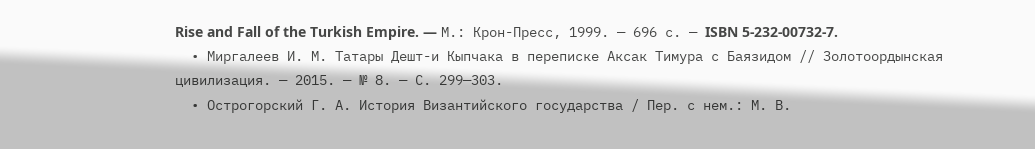Rise and Fall of the Turkish Empire. — М.: Крон-Пресс, 1999. — 696 с. — ISBN 5-232-00732-7.
  • Миргалеев И. М. Татары Дешт-и Кыпчака в переписке Аксак Тимура с Баязидом // Золотоордынская цивилизация. — 2015. — № 8. — С. 299—303.
  • Острогорский Г. А. История Византийского государства / Пер. с нем.: М. В.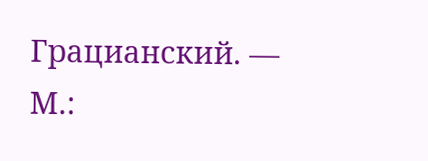Грацианский. — М.: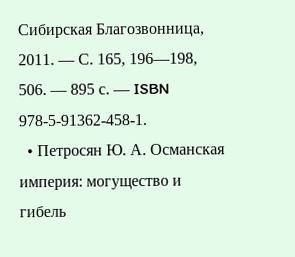Сибирская Благозвонница, 2011. — С. 165, 196—198, 506. — 895 с. — ISBN 978-5-91362-458-1.
  • Петросян Ю. А. Османская империя: могущество и гибель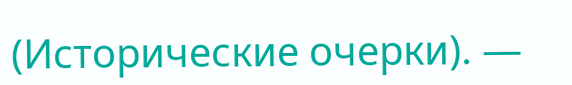(Исторические очерки). —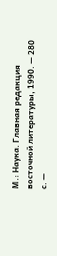М.: Наука. Главная редакция восточной литературы, 1990. — 280 с. —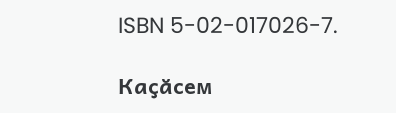ISBN 5-02-017026-7.

Каҫӑсем